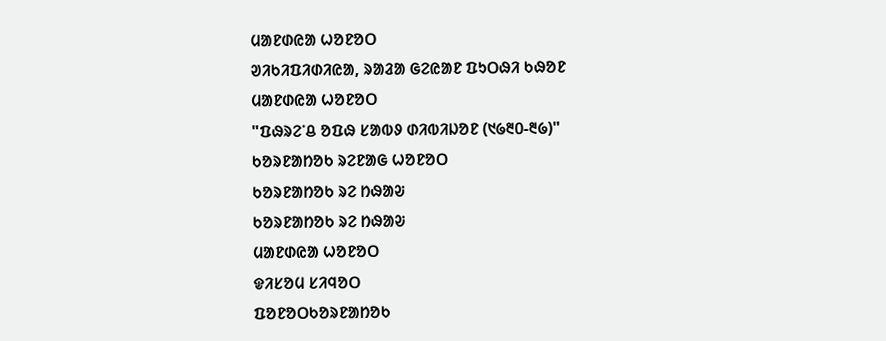ᱢᱟᱱᱰᱭᱟ ᱦᱚᱱᱚᱛ
ᱣᱤᱠᱤᱯᱤᱰᱤᱭᱟ, ᱨᱟᱲᱟ ᱜᱮᱭᱟᱱ ᱯᱩᱛᱷᱤ ᱠᱷᱚᱱ
ᱢᱟᱱᱰᱭᱟ ᱦᱚᱱᱚᱛ
"ᱯᱷᱨᱮᱸᱪ ᱚᱯᱷ ᱥᱟᱵᱽ ᱰᱤᱵᱤᱡᱚᱱ (᱑᱙᱓᱐-᱓᱙)"
ᱠᱚᱨᱱᱟᱴᱚᱠ ᱨᱮᱱᱟᱜ ᱦᱚᱱᱚᱛ
ᱠᱚᱨᱱᱟᱴᱚᱠ ᱨᱮ ᱴᱷᱟᱶ
ᱠᱚᱨᱱᱟᱴᱚᱠ ᱨᱮ ᱴᱷᱟᱶ
ᱢᱟᱱᱰᱭᱟ ᱦᱚᱱᱚᱛ
ᱫᱤᱥᱚᱢ ᱥᱤᱧᱚᱛ
ᱯᱚᱱᱚᱛᱠᱚᱨᱱᱟᱴᱚᱠ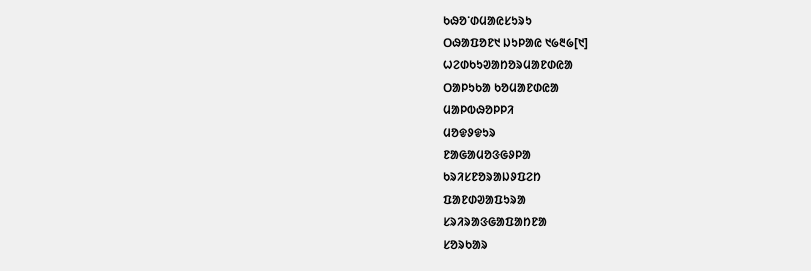ᱠᱷᱚᱸᱰᱢᱟᱭᱥᱩᱨᱩ
ᱛᱷᱟᱯᱚᱱ᱑ ᱡᱩᱞᱟᱭ ᱑᱙᱓᱙[᱑]
ᱦᱮᱰᱠᱩᱣᱟᱴᱚᱨᱢᱟᱱᱰᱭᱟ
ᱛᱟᱞᱩᱠᱟ ᱠᱚᱢᱟᱱᱰᱭᱟ
ᱢᱟᱞᱵᱷᱚᱞᱞᱤ
ᱢᱚᱫᱽᱫᱩᱨ
ᱱᱟᱜᱟᱢᱚᱝᱜᱽᱞᱟ
ᱠᱨᱤᱥᱱᱚᱨᱟᱡᱽᱯᱮᱴ
ᱯᱟᱱᱰᱣᱟᱯᱩᱨᱟ
ᱥᱨᱤᱨᱟᱝᱜᱟᱯᱟᱴᱱᱟ
ᱥᱚᱨᱠᱟᱨ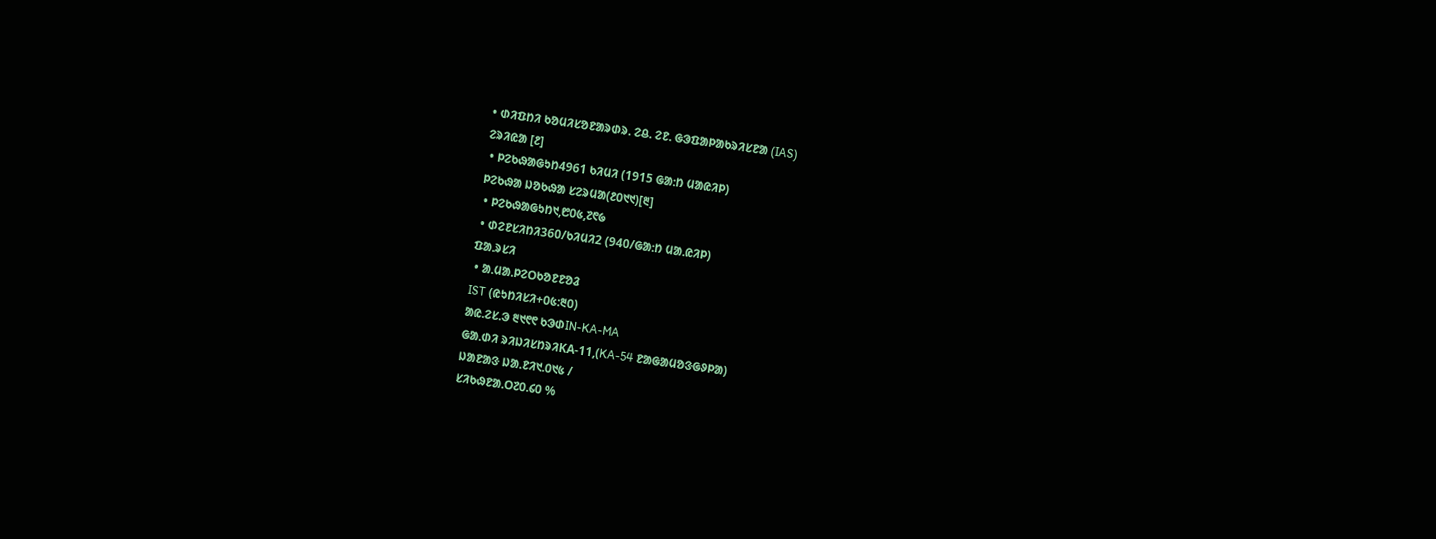• ᱰᱤᱯᱴᱤ ᱠᱚᱢᱤᱥᱚᱱᱟᱨᱰᱨ. ᱮᱪ. ᱮᱱ. ᱜᱳᱯᱟᱞᱟᱠᱨᱤᱥᱱᱟ (IAS)
ᱮᱨᱤᱭᱟ [᱒]
 • ᱞᱮᱠᱷᱟᱜᱩᱴ4961 ᱠᱤᱢᱤ (1915 ᱜᱟᱺᱴ ᱢᱟᱭᱤᱞ)
ᱞᱮᱠᱷᱟ ᱡᱚᱠᱷᱟ ᱥᱮᱨᱢᱟ(᱒᱐᱑᱑)[᱓]
 • ᱞᱮᱠᱷᱟᱜᱩᱴ᱑,᱘᱐᱕,᱗᱖᱙
 • ᱰᱮᱱᱥᱤᱴᱤ360/ᱠᱤᱢᱤ2 (940/ᱜᱟᱺᱴ ᱢᱟᱹᱭᱤᱞ)
ᱯᱟᱹᱨᱥᱤ
 • ᱟᱹᱢᱟᱹᱞᱮᱛᱠᱚᱱᱱᱚᱲ
IST (ᱭᱩᱴᱤᱥᱤ+᱐᱕:᱓᱐)
ᱟᱭ.ᱮᱥ.ᱳ ᱓᱑᱖᱖ ᱠᱳᱰIN-KA-MA
ᱜᱟᱹᱰᱤ ᱨᱤᱡᱤᱥᱴᱨᱤKA-11,(KA-54 ᱱᱟᱜᱟᱢᱚᱝᱜᱽᱞᱟ)
ᱡᱟᱱᱟᱝ ᱡᱟᱹᱱᱤ᱑.᱐᱑᱕ /
ᱥᱤᱠᱷᱱᱟᱹᱛ᱗᱐.᱔᱐ %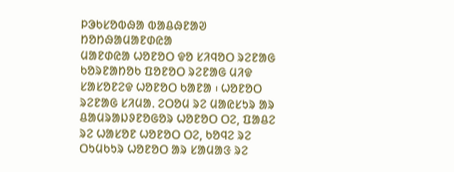ᱞᱳᱠᱥᱚᱵᱷᱟ ᱵᱟᱪᱷᱱᱟᱣ ᱴᱚᱴᱷᱟᱢᱟᱱᱰᱭᱟ
ᱢᱟᱱᱰᱭᱟ ᱦᱚᱱᱚᱛ ᱫᱚ ᱥᱤᱧᱚᱛ ᱨᱮᱱᱟᱜ ᱠᱚᱨᱱᱟᱴᱚᱠ ᱯᱚᱱᱚᱛ ᱨᱮᱱᱟᱜ ᱢᱤᱫ ᱥᱟᱥᱚᱱᱮᱫ ᱦᱚᱱᱚᱛ ᱠᱟᱱᱟ ᱾ ᱦᱚᱱᱚᱛ ᱨᱮᱱᱟᱜ ᱥᱤᱢᱟᱹ ᱮᱛᱚᱢ ᱨᱮ ᱢᱟᱭᱥᱩᱨ ᱟᱨ ᱪᱟᱢᱨᱟᱡᱽᱱᱚᱜᱚᱨ ᱦᱚᱱᱚᱛ ᱛᱮ, ᱯᱟᱪᱮ ᱨᱮ ᱦᱟᱥᱚᱱ ᱦᱚᱱᱚᱛ ᱛᱮ, ᱠᱚᱧᱮ ᱨᱮ ᱛᱩᱢᱠᱩᱨ ᱦᱚᱱᱚᱛ ᱟᱨ ᱥᱟᱢᱟᱝ ᱨᱮ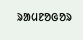ᱨᱟᱢᱱᱚᱜᱚᱨ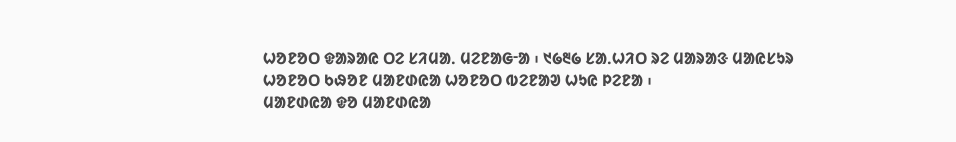ᱦᱚᱱᱚᱛ ᱫᱟᱨᱟᱭ ᱛᱮ ᱥᱤᱢᱟᱹ ᱢᱮᱱᱟᱜᱼᱟ ᱾ ᱑᱙᱓᱙ ᱥᱟᱹᱦᱤᱛ ᱨᱮ ᱢᱟᱨᱟᱝ ᱢᱟᱭᱥᱩᱨ ᱦᱚᱱᱚᱛ ᱠᱷᱚᱱ ᱢᱟᱱᱰᱭᱟ ᱦᱚᱱᱚᱛ ᱵᱮᱱᱟᱣ ᱦᱩᱭ ᱞᱮᱱᱟ ᱾
ᱢᱟᱱᱰᱭᱟ ᱫᱚ ᱢᱟᱱᱰᱭᱟ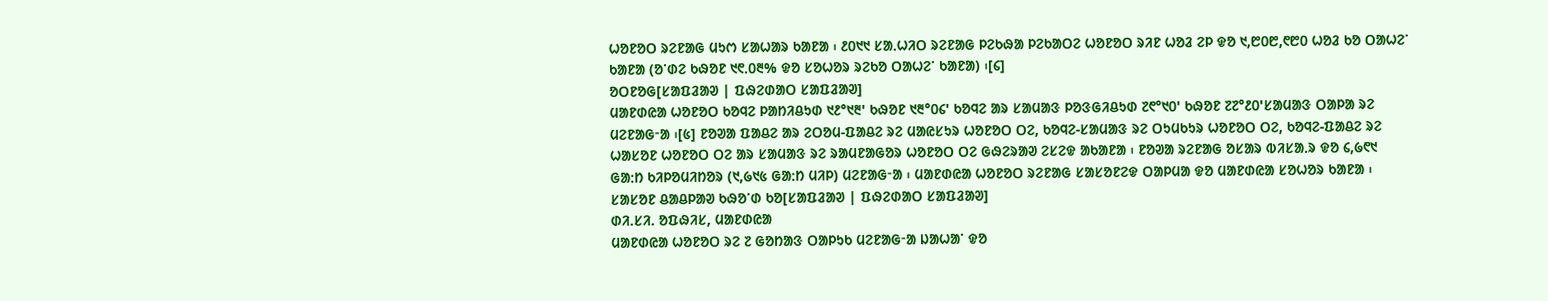ᱦᱚᱱᱚᱛ ᱨᱮᱱᱟᱜ ᱢᱩᱬ ᱥᱟᱦᱟᱨ ᱠᱟᱱᱟ ᱾ ᱒᱐᱑᱑ ᱥᱟᱹᱦᱤᱛ ᱨᱮᱱᱟᱜ ᱞᱮᱠᱷᱟ ᱞᱮᱠᱟᱛᱮ ᱦᱚᱱᱚᱛ ᱨᱤᱱ ᱦᱚᱲ ᱮᱞ ᱫᱚ ᱑,᱘᱐᱘,᱖᱘᱐ ᱦᱚᱲ ᱠᱚ ᱛᱟᱦᱮᱸ ᱠᱟᱱᱟ (ᱚᱸᱰᱮ ᱠᱷᱚᱱ ᱑᱖ᱹ᱐᱓% ᱫᱚ ᱥᱚᱦᱚᱨ ᱨᱮᱠᱚ ᱛᱟᱦᱮᱸ ᱠᱟᱱᱟ) ᱾[᱔]
ᱚᱛᱱᱚᱜ[ᱥᱟᱯᱲᱟᱣ | ᱯᱷᱮᱰᱟᱛ ᱥᱟᱯᱲᱟᱣ]
ᱢᱟᱱᱰᱭᱟ ᱦᱚᱱᱚᱛ ᱠᱚᱧᱮ ᱞᱟᱴᱤᱪᱩᱰ ᱑᱒°᱑᱓' ᱠᱷᱚᱱ ᱑᱓°᱐᱔' ᱠᱚᱧᱮ ᱟᱨ ᱥᱟᱢᱟᱝ ᱞᱚᱝᱜᱤᱪᱩᱰ ᱗᱖°᱑᱐' ᱠᱷᱚᱱ ᱗᱗°᱒᱐'ᱥᱟᱢᱟᱝ ᱛᱟᱞᱟ ᱨᱮ ᱢᱮᱱᱟᱜᱼᱟ ᱾[᱕] ᱱᱚᱣᱟ ᱯᱟᱪᱮ ᱟᱨ ᱮᱛᱚᱢ-ᱯᱟᱪᱮ ᱨᱮ ᱢᱟᱭᱥᱩᱨ ᱦᱚᱱᱚᱛ ᱛᱮ, ᱠᱚᱧᱮ-ᱥᱟᱢᱟᱝ ᱨᱮ ᱛᱩᱢᱠᱩᱨ ᱦᱚᱱᱚᱛ ᱛᱮ, ᱠᱚᱧᱮ-ᱯᱟᱪᱮ ᱨᱮ ᱦᱟᱥᱚᱱ ᱦᱚᱱᱚᱛ ᱛᱮ ᱟᱨ ᱥᱟᱢᱟᱝ ᱨᱮ ᱨᱟᱢᱱᱟᱜᱚᱨ ᱦᱚᱱᱚᱛ ᱛᱮ ᱜᱷᱮᱨᱟᱣ ᱮᱥᱮᱫ ᱟᱠᱟᱱᱟ ᱾ ᱱᱚᱣᱟ ᱨᱮᱱᱟᱜ ᱚᱥᱟᱨ ᱵᱤᱥᱟᱹᱨ ᱫᱚ ᱔,᱙᱖᱑ ᱜᱟᱺᱴ ᱠᱤᱞᱚᱢᱤᱴᱚᱨ (᱑,᱙᱑᱕ ᱜᱟᱺᱴ ᱢᱤᱞ) ᱢᱮᱱᱟᱜᱼᱟ ᱾ ᱢᱟᱱᱰᱭᱟ ᱦᱚᱱᱚᱛ ᱨᱮᱱᱟᱜ ᱥᱟᱥᱚᱱᱮᱫ ᱛᱟᱞᱢᱟ ᱫᱚ ᱢᱟᱱᱰᱭᱟ ᱥᱚᱦᱚᱨ ᱠᱟᱱᱟ ᱾
ᱥᱟᱥᱚᱱ ᱪᱟᱪᱞᱟᱣ ᱠᱷᱚᱸᱰ ᱠᱚ[ᱥᱟᱯᱲᱟᱣ | ᱯᱷᱮᱰᱟᱛ ᱥᱟᱯᱲᱟᱣ]
ᱰᱤ.ᱥᱤ. ᱚᱯᱷᱤᱥ, ᱢᱟᱱᱰᱭᱟ
ᱢᱟᱱᱰᱭᱟ ᱦᱚᱱᱚᱛ ᱨᱮ ᱗ ᱜᱚᱴᱟᱝ ᱛᱟᱞᱩᱠ ᱢᱮᱱᱟᱜᱼᱟ ᱡᱟᱦᱟᱸ ᱫᱚ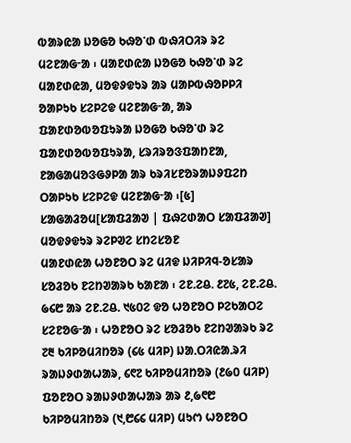ᱵᱟᱨᱭᱟ ᱡᱚᱜᱚ ᱠᱷᱚᱸᱰ ᱵᱷᱤᱛᱤᱨ ᱨᱮ ᱢᱮᱱᱟᱜᱼᱟ ᱾ ᱢᱟᱱᱰᱭᱟ ᱡᱚᱜᱚ ᱠᱷᱚᱸᱰ ᱨᱮ ᱢᱟᱱᱰᱭᱟ, ᱢᱚᱫᱽᱫᱩᱨ ᱟᱨ ᱢᱟᱞᱵᱷᱚᱞᱞᱤ ᱚᱟᱞᱩᱠ ᱥᱮᱞᱮᱫ ᱢᱮᱱᱟᱜᱼᱟ, ᱟᱨ ᱯᱟᱱᱰᱚᱵᱚᱯᱩᱨᱟ ᱡᱚᱜᱚ ᱠᱷᱚᱸᱰ ᱨᱮ ᱯᱟᱱᱰᱚᱵᱚᱯᱩᱨᱟ, ᱥᱨᱤᱨᱚᱝᱯᱟᱴᱱᱟ, ᱱᱟᱜᱟᱢᱚᱝᱜᱽᱞᱟ ᱟᱨ ᱠᱨᱤᱥᱱᱚᱨᱟᱡᱽᱯᱮᱴ ᱛᱟᱞᱩᱠ ᱥᱮᱞᱮᱫ ᱢᱮᱱᱟᱜᱼᱟ ᱾[᱕]
ᱥᱟᱜᱟᱲᱚᱢ[ᱥᱟᱯᱲᱟᱣ | ᱯᱷᱮᱰᱟᱛ ᱥᱟᱯᱲᱟᱣ]
ᱢᱚᱫᱽᱫᱩᱨ ᱨᱮᱞᱣᱮ ᱥᱴᱮᱥᱚᱱ
ᱢᱟᱱᱰᱭᱟ ᱦᱚᱱᱚᱛ ᱨᱮ ᱢᱤᱫ ᱡᱤᱞᱤᱧ-ᱚᱥᱟᱨ ᱥᱚᱲᱚᱠ ᱱᱮᱴᱣᱟᱨᱠ ᱠᱟᱱᱟ ᱾ ᱮᱱ.ᱮᱪ. ᱒᱗᱕, ᱮᱱ.ᱮᱪ. ᱙᱔᱘ ᱟᱨ ᱮᱱ.ᱮᱪ. ᱑᱕᱐ᱮ ᱫᱚ ᱦᱚᱱᱚᱛ ᱞᱮᱠᱟᱛᱮ ᱥᱮᱱᱚᱜᱼᱟ ᱾ ᱦᱚᱱᱚᱛ ᱨᱮ ᱥᱚᱲᱚᱠ ᱱᱮᱴᱣᱟᱨᱠ ᱨᱮ ᱗᱓ ᱠᱤᱞᱚᱢᱤᱴᱚᱨ (᱔᱕ ᱢᱤᱞ) ᱡᱟᱹᱛᱤᱭᱟᱹᱨᱤ ᱨᱟᱡᱽᱰᱟᱦᱟᱨ, ᱔᱖᱗ ᱠᱤᱞᱚᱢᱤᱴᱚᱨ (᱒᱙᱐ ᱢᱤᱞ) ᱯᱚᱱᱚᱛ ᱨᱟᱡᱽᱰᱟᱦᱟᱨ ᱟᱨ ᱒,᱙᱖᱘ ᱠᱤᱞᱚᱢᱤᱴᱚᱨ (᱑,᱘᱔᱔ ᱢᱤᱞ) ᱢᱩᱬ ᱦᱚᱱᱚᱛ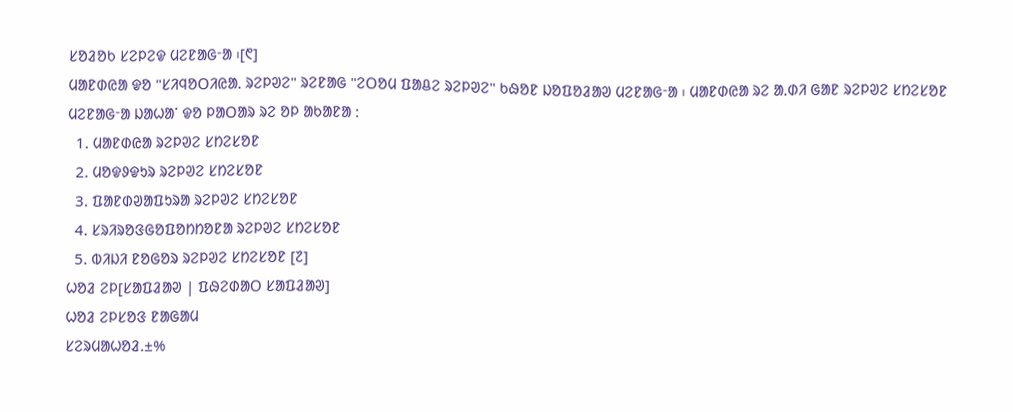ᱥᱚᱲᱚᱠ ᱥᱮᱞᱮᱫ ᱢᱮᱱᱟᱜᱼᱟ ᱾[᱖]
ᱢᱟᱱᱰᱭᱟ ᱫᱚ "ᱥᱤᱧᱚᱛᱤᱭᱟᱹ ᱨᱮᱞᱣᱮ" ᱨᱮᱱᱟᱜ "ᱮᱛᱚᱢ ᱯᱟᱪᱮ ᱨᱮᱞᱣᱮ" ᱠᱷᱚᱱ ᱡᱚᱯᱚᱲᱟᱣ ᱢᱮᱱᱟᱜᱼᱟ ᱾ ᱢᱟᱱᱰᱭᱟ ᱨᱮ ᱟᱹᱰᱤ ᱜᱟᱱ ᱨᱮᱞᱣᱮ ᱥᱴᱮᱥᱚᱱ ᱢᱮᱱᱟᱜᱼᱟ ᱡᱟᱦᱟᱸ ᱫᱚ ᱞᱟᱛᱟᱨ ᱨᱮ ᱚᱞ ᱟᱠᱟᱱᱟ :
  1. ᱢᱟᱱᱰᱭᱟ ᱨᱮᱞᱣᱮ ᱥᱴᱮᱥᱚᱱ
  2. ᱢᱚᱫᱽᱫᱩᱨ ᱨᱮᱞᱣᱮ ᱥᱴᱮᱥᱚᱱ
  3. ᱯᱟᱱᱰᱣᱟᱯᱩᱨᱟ ᱨᱮᱞᱣᱮ ᱥᱴᱮᱥᱚᱱ
  4. ᱥᱨᱤᱨᱚᱝᱜᱚᱯᱚᱴᱴᱚᱱᱟ ᱨᱮᱞᱣᱮ ᱥᱴᱮᱥᱚᱱ
  5. ᱵᱤᱡᱤ ᱱᱚᱜᱚᱨ ᱨᱮᱞᱣᱮ ᱥᱴᱮᱥᱚᱱ [᱗]
ᱦᱚᱲ ᱮᱞ[ᱥᱟᱯᱲᱟᱣ | ᱯᱷᱮᱰᱟᱛ ᱥᱟᱯᱲᱟᱣ]
ᱦᱚᱲ ᱮᱞᱥᱚᱝ ᱱᱟᱜᱟᱢ
ᱥᱮᱨᱢᱟᱦᱚᱲ.±%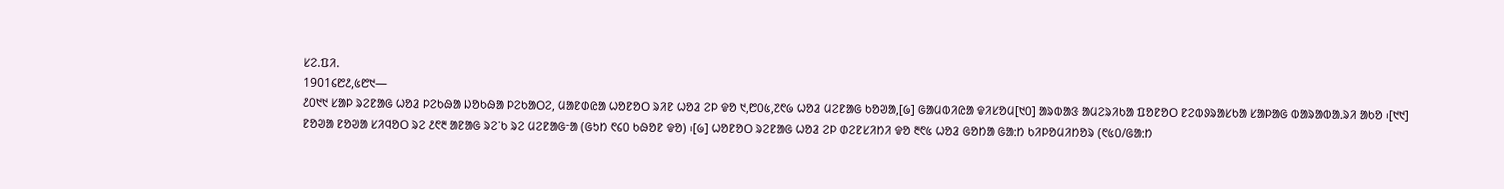ᱥᱮ.ᱯᱤ.
1901᱔᱘᱒,᱕᱘᱑—
᱒᱐᱑᱑ ᱥᱟᱞ ᱨᱮᱱᱟᱜ ᱦᱚᱲ ᱞᱮᱠᱷᱟ ᱡᱚᱠᱷᱟ ᱞᱮᱠᱟᱛᱮ, ᱢᱟᱱᱰᱭᱟ ᱦᱚᱱᱚᱛ ᱨᱤᱱ ᱦᱚᱲ ᱮᱞ ᱫᱚ ᱑,᱘᱐᱕,᱗᱖᱙ ᱦᱚᱲ ᱢᱮᱱᱟᱜ ᱠᱚᱣᱟ,[᱙] ᱜᱟᱢᱵᱤᱭᱟ ᱫᱤᱥᱚᱢ[᱑᱐] ᱟᱨᱵᱟᱝ ᱟᱢᱮᱨᱤᱠᱟ ᱯᱚᱱᱚᱛ ᱱᱮᱵᱽᱨᱟᱥᱠᱟ ᱥᱟᱞᱟᱜ ᱵᱟᱨᱟᱵᱟᱹᱨᱤ ᱟᱠᱚ ᱾[᱑᱑] ᱱᱚᱣᱟ ᱱᱚᱣᱟ ᱥᱤᱧᱚᱛ ᱨᱮ ᱒᱖᱓ ᱟᱱᱟᱜ ᱨᱮᱸᱠ ᱨᱮ ᱢᱮᱱᱟᱜᱼᱟ (ᱜᱩᱴ ᱖᱔᱐ ᱠᱷᱚᱱ ᱫᱚ) ᱾[᱙] ᱦᱚᱱᱚᱛ ᱨᱮᱱᱟᱜ ᱦᱚᱲ ᱮᱞ ᱰᱮᱱᱥᱤᱴᱤ ᱫᱚ ᱓᱖᱕ ᱦᱚᱲ ᱜᱚᱴᱟ ᱜᱟᱺᱴ ᱠᱤᱞᱚᱢᱤᱴᱚᱨ (᱖᱕᱐/ᱜᱟᱺᱴ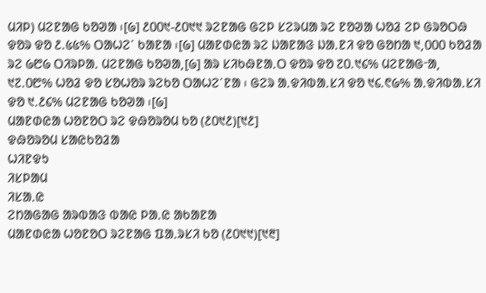ᱢᱤᱞ) ᱢᱮᱱᱟᱜ ᱠᱚᱣᱟ ᱾[᱙] ᱒᱐᱐᱑-᱒᱐᱑᱑ ᱨᱮᱱᱟᱜ ᱜᱮᱞ ᱥᱮᱨᱢᱟ ᱨᱮ ᱱᱚᱣᱟ ᱦᱚᱲ ᱮᱞ ᱜᱨᱚᱛᱷ ᱫᱚᱨ ᱫᱚ ᱒.᱕᱕% ᱛᱟᱦᱮᱸ ᱠᱟᱱᱟ ᱾[᱙] ᱢᱟᱱᱰᱭᱟ ᱨᱮ ᱡᱟᱱᱟᱝ ᱡᱟᱹᱱᱤ ᱫᱚ ᱜᱚᱴᱟ ᱑,᱐᱐᱐ ᱠᱚᱲᱟ ᱨᱮ ᱙᱘᱙ ᱛᱤᱨᱞᱟᱹ ᱢᱮᱱᱟᱜ ᱠᱚᱣᱟ,[᱙] ᱟᱨ ᱥᱤᱠᱷᱱᱟᱹᱛ ᱫᱚᱨ ᱫᱚ ᱗᱐.᱑᱔% ᱢᱮᱱᱟᱜᱼᱟ, ᱑᱗.᱐᱘% ᱦᱚᱲ ᱫᱚ ᱥᱚᱦᱚᱨ ᱨᱮᱠᱚ ᱛᱟᱦᱮᱸᱱᱟ ᱾ ᱜᱮᱨ ᱟᱹᱫᱤᱵᱟᱹᱥᱤ ᱫᱚ ᱑᱔.᱖᱙% ᱟᱹᱫᱤᱵᱟᱹᱥᱤ ᱫᱚ ᱑.᱒᱔% ᱢᱮᱱᱟᱜ ᱠᱚᱣᱟ ᱾[᱙]
ᱢᱟᱱᱰᱭᱟ ᱦᱚᱱᱚᱛ ᱨᱮ ᱫᱷᱚᱨᱚᱢ ᱠᱚ (᱒᱐᱑᱒)[᱑᱒]
ᱫᱷᱚᱨᱚᱢ ᱥᱟᱭᱠᱚᱲᱟ
ᱦᱤᱱᱫᱩ
ᱤᱥᱞᱟᱢ
ᱤᱥᱟᱹᱭ
ᱮᱴᱟᱜᱟᱜ ᱟᱨᱵᱟᱝ ᱵᱟᱭ ᱞᱟᱹᱭ ᱟᱠᱟᱱᱟ
ᱢᱟᱱᱰᱭᱟ ᱦᱚᱱᱚᱛ ᱨᱮᱱᱟᱜ ᱯᱟᱹᱨᱥᱤ ᱠᱚ (᱒᱐᱑᱑)[᱑᱓]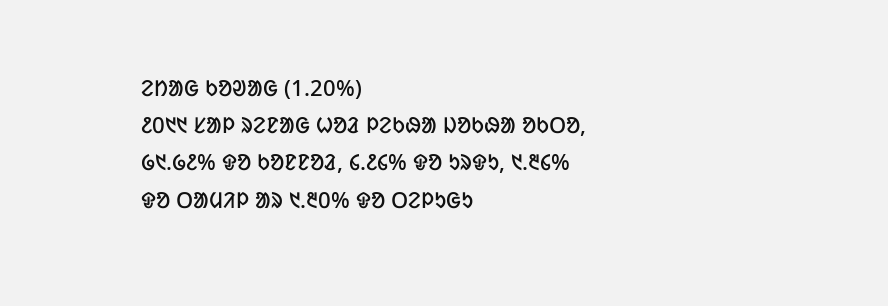ᱮᱴᱟᱜ ᱠᱚᱣᱟᱜ (1.20%)
᱒᱐᱑᱑ ᱥᱟᱞ ᱨᱮᱱᱟᱜ ᱦᱚᱲ ᱞᱮᱠᱷᱟ ᱡᱚᱠᱷᱟ ᱚᱠᱛᱚ, ᱙᱑.᱙᱒% ᱫᱚ ᱠᱚᱱᱱᱚᱲ, ᱔.᱒᱔% ᱫᱚ ᱩᱨᱫᱩ, ᱑.᱓᱔% ᱫᱚ ᱛᱟᱢᱤᱞ ᱟᱨ ᱑.᱓᱐% ᱫᱚ ᱛᱮᱞᱩᱜᱩ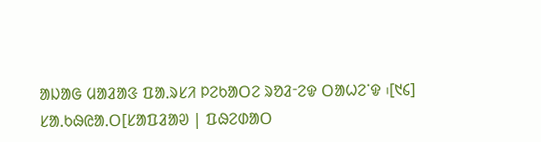ᱟᱡᱟᱜ ᱢᱟᱲᱟᱝ ᱯᱟᱹᱨᱥᱤ ᱞᱮᱠᱟᱛᱮ ᱨᱚᱲᱼᱮᱫ ᱛᱟᱦᱮᱸᱫ ᱾[᱑᱔]
ᱥᱟᱹᱠᱷᱭᱟᱹᱛ[ᱥᱟᱯᱲᱟᱣ | ᱯᱷᱮᱰᱟᱛ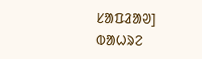ᱥᱟᱯᱲᱟᱣ]
ᱵᱟᱦᱨᱮ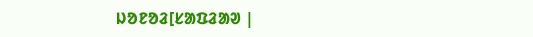ᱡᱚᱱᱚᱲ[ᱥᱟᱯᱲᱟᱣ |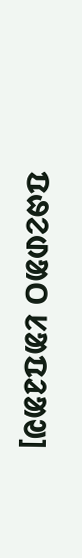ᱯᱷᱮᱰᱟᱛ ᱥᱟᱯᱲᱟᱣ]